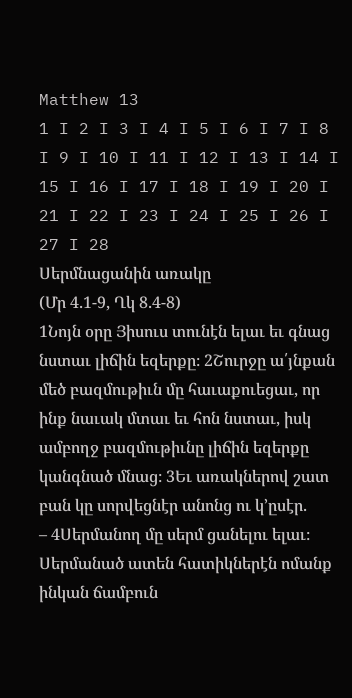Matthew 13
1 I 2 I 3 I 4 I 5 I 6 I 7 I 8 I 9 I 10 I 11 I 12 I 13 I 14 I 15 I 16 I 17 I 18 I 19 I 20 I 21 I 22 I 23 I 24 I 25 I 26 I 27 I 28
Սերմնացանին առակը
(Մր 4.1-9, Ղկ 8.4-8)
1Նոյն օրը Յիսուս տունէն ելաւ եւ գնաց նստաւ լիճին եզերքը։ 2Շուրջը ա՛յնքան մեծ բազմութիւն մը հաւաքուեցաւ, որ ինք նաւակ մտաւ եւ հոն նստաւ, իսկ ամբողջ բազմութիւնը լիճին եզերքը կանգնած մնաց։ 3Եւ առակներով շատ բան կը սորվեցնէր անոնց ու կ՚ըսէր.
– 4Սերմանող մը սերմ ցանելու ելաւ։ Սերմանած ատեն հատիկներէն ոմանք ինկան ճամբուն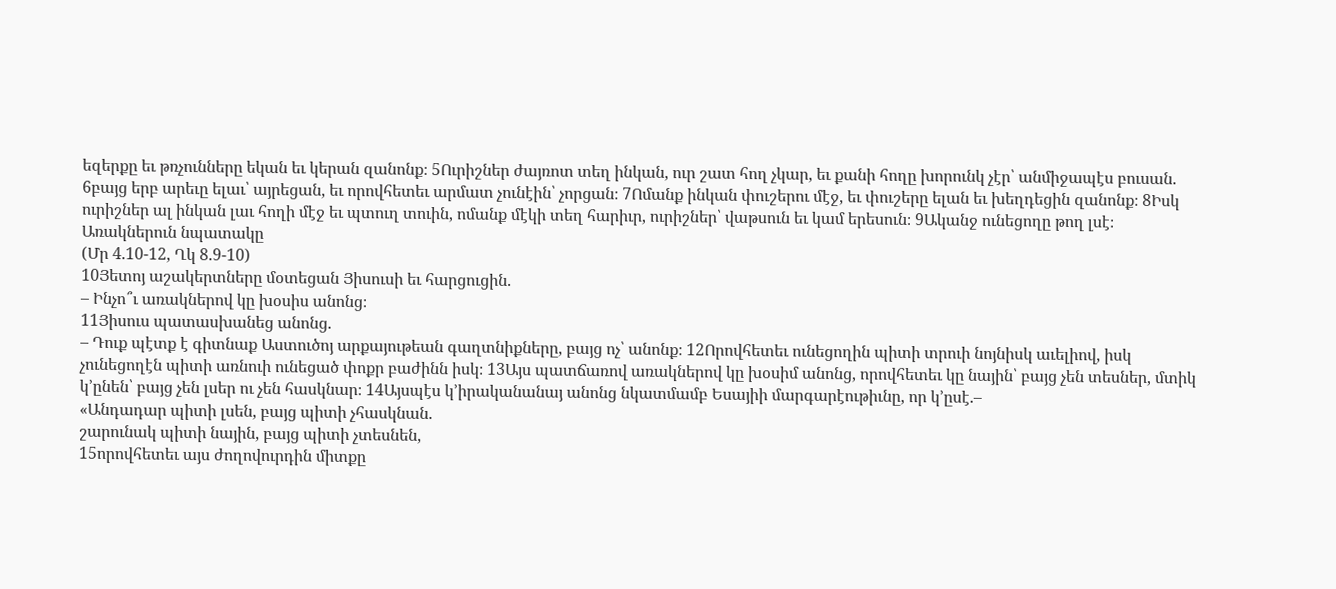եզերքը եւ թռչունները եկան եւ կերան զանոնք։ 5Ուրիշներ ժայռոտ տեղ ինկան, ուր շատ հող չկար, եւ քանի հողը խորունկ չէր՝ անմիջապէս բուսան. 6բայց երբ արեւը ելաւ՝ այրեցան, եւ որովհետեւ արմատ չունէին՝ չորցան։ 7Ոմանք ինկան փուշերու մէջ, եւ փուշերը ելան եւ խեղդեցին զանոնք։ 8Իսկ ուրիշներ ալ ինկան լաւ հողի մէջ եւ պտուղ տուին, ոմանք մէկի տեղ հարիւր, ուրիշներ՝ վաթսուն եւ կամ երեսուն։ 9Ականջ ունեցողը թող լսէ։
Առակներուն նպատակը
(Մր 4.10-12, Ղկ 8.9-10)
10Յետոյ աշակերտները մօտեցան Յիսուսի եւ հարցուցին.
– Ինչո՞ւ առակներով կը խօսիս անոնց։
11Յիսուս պատասխանեց անոնց.
– Դուք պէտք է գիտնաք Աստուծոյ արքայութեան գաղտնիքները, բայց ոչ՝ անոնք։ 12Որովհետեւ ունեցողին պիտի տրուի նոյնիսկ աւելիով, իսկ չունեցողէն պիտի առնուի ունեցած փոքր բաժինն իսկ։ 13Այս պատճառով առակներով կը խօսիմ անոնց, որովհետեւ կը նային՝ բայց չեն տեսներ, մտիկ կ՚ընեն՝ բայց չեն լսեր ու չեն հասկնար։ 14Այսպէս կ՚իրականանայ անոնց նկատմամբ Եսայիի մարգարէութիւնը, որ կ՚ըսէ.–
«Անդադար պիտի լսեն, բայց պիտի չհասկնան.
շարունակ պիտի նային, բայց պիտի չտեսնեն,
15որովհետեւ այս ժողովուրդին միտքը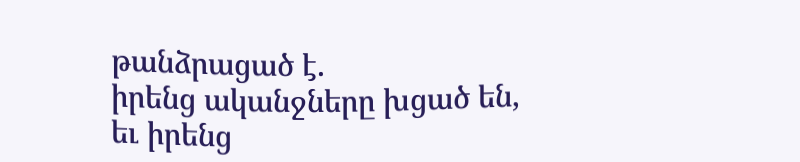թանձրացած է.
իրենց ականջները խցած են,
եւ իրենց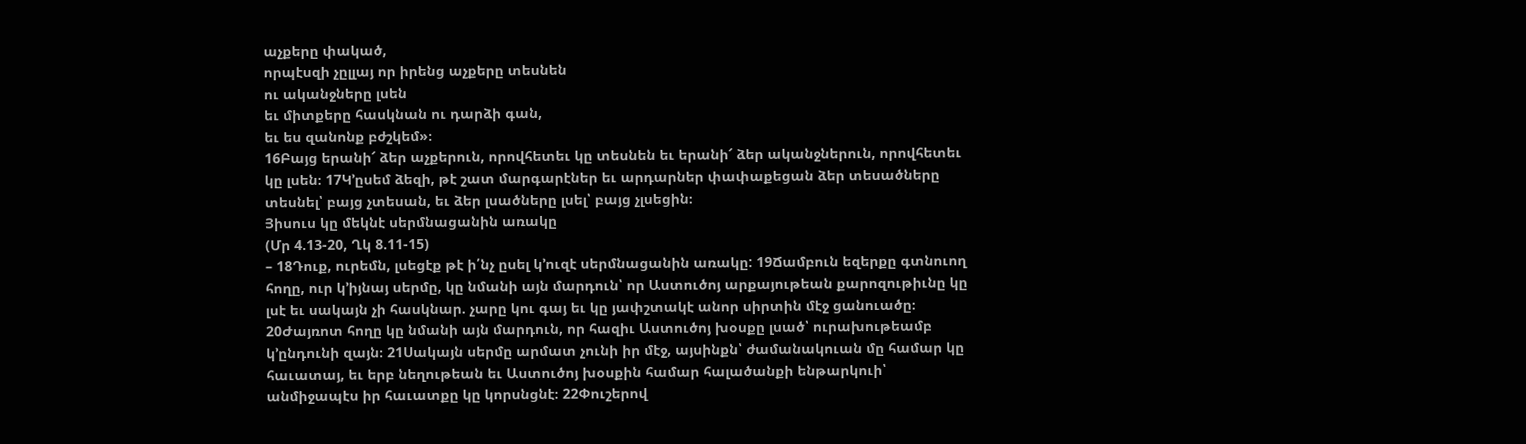աչքերը փակած,
որպէսզի չըլլայ որ իրենց աչքերը տեսնեն
ու ականջները լսեն
եւ միտքերը հասկնան ու դարձի գան,
եւ ես զանոնք բժշկեմ»։
16Բայց երանի՜ ձեր աչքերուն, որովհետեւ կը տեսնեն եւ երանի՜ ձեր ականջներուն, որովհետեւ կը լսեն։ 17Կ՚ըսեմ ձեզի, թէ շատ մարգարէներ եւ արդարներ փափաքեցան ձեր տեսածները տեսնել՝ բայց չտեսան, եւ ձեր լսածները լսել՝ բայց չլսեցին։
Յիսուս կը մեկնէ սերմնացանին առակը
(Մր 4.13-20, Ղկ 8.11-15)
– 18Դուք, ուրեմն, լսեցէք թէ ի՛նչ ըսել կ՚ուզէ սերմնացանին առակը: 19Ճամբուն եզերքը գտնուող հողը, ուր կ՚իյնայ սերմը, կը նմանի այն մարդուն՝ որ Աստուծոյ արքայութեան քարոզութիւնը կը լսէ եւ սակայն չի հասկնար. չարը կու գայ եւ կը յափշտակէ անոր սիրտին մէջ ցանուածը։ 20Ժայռոտ հողը կը նմանի այն մարդուն, որ հազիւ Աստուծոյ խօսքը լսած՝ ուրախութեամբ կ՚ընդունի զայն։ 21Սակայն սերմը արմատ չունի իր մէջ, այսինքն՝ ժամանակուան մը համար կը հաւատայ, եւ երբ նեղութեան եւ Աստուծոյ խօսքին համար հալածանքի ենթարկուի՝ անմիջապէս իր հաւատքը կը կորսնցնէ։ 22Փուշերով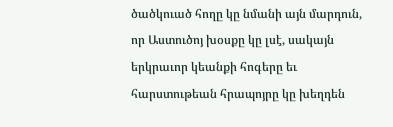ծածկուած հողը կը նմանի այն մարդուն, որ Աստուծոյ խօսքը կը լսէ, սակայն երկրաւոր կեանքի հոգերը եւ հարստութեան հրապոյրը կը խեղդեն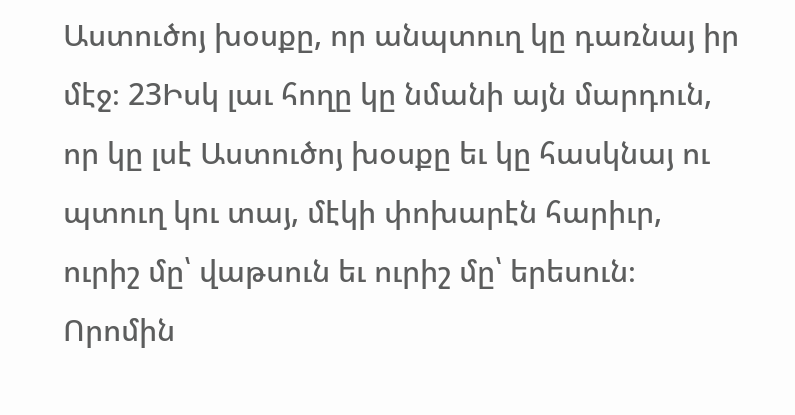Աստուծոյ խօսքը, որ անպտուղ կը դառնայ իր մէջ։ 23Իսկ լաւ հողը կը նմանի այն մարդուն, որ կը լսէ Աստուծոյ խօսքը եւ կը հասկնայ ու պտուղ կու տայ, մէկի փոխարէն հարիւր, ուրիշ մը՝ վաթսուն եւ ուրիշ մը՝ երեսուն։
Որոմին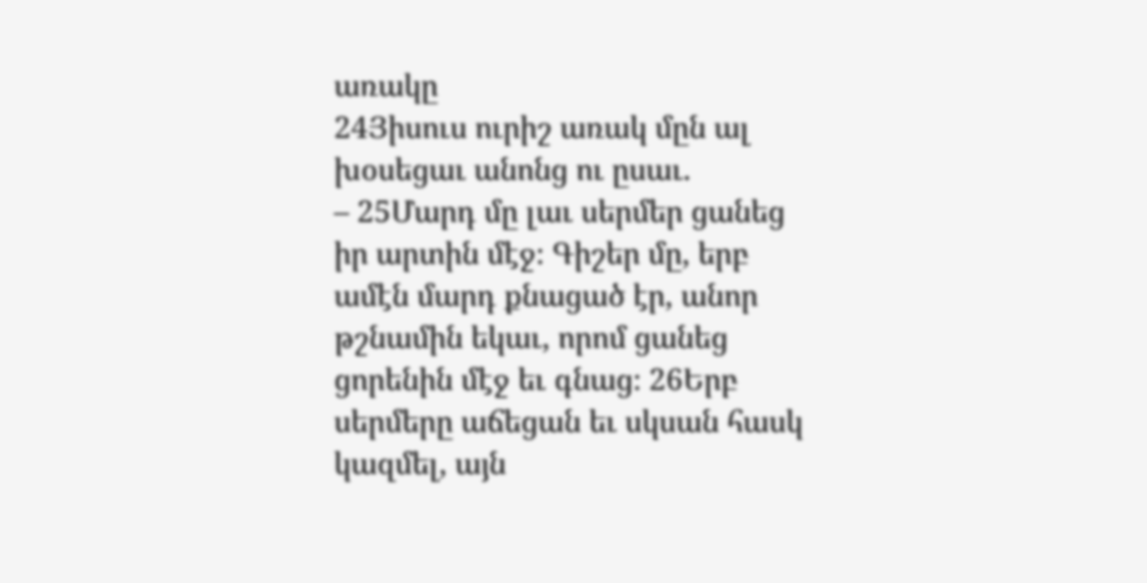առակը
24Յիսուս ուրիշ առակ մըն ալ խօսեցաւ անոնց ու ըսաւ.
– 25Մարդ մը լաւ սերմեր ցանեց իր արտին մէջ։ Գիշեր մը, երբ ամէն մարդ քնացած էր, անոր թշնամին եկաւ, որոմ ցանեց ցորենին մէջ եւ գնաց։ 26Երբ սերմերը աճեցան եւ սկսան հասկ կազմել, այն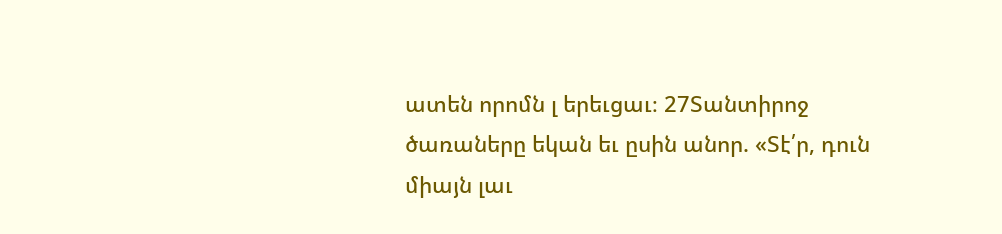ատեն որոմն լ երեւցաւ։ 27Տանտիրոջ ծառաները եկան եւ ըսին անոր. «Տէ՛ր, դուն միայն լաւ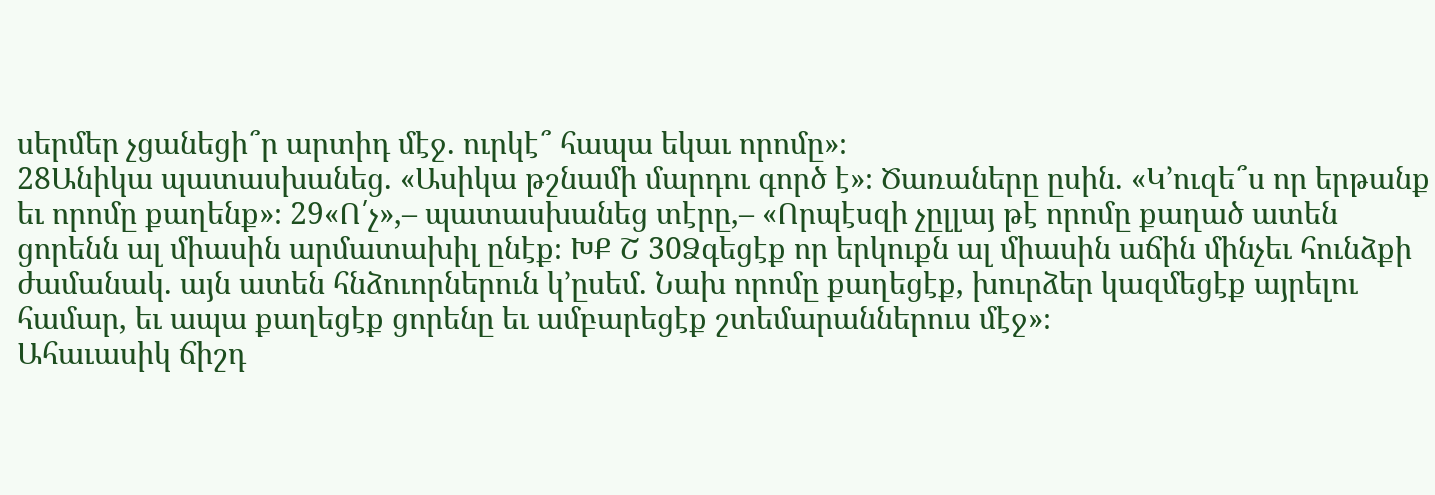սերմեր չցանեցի՞ր արտիդ մէջ. ուրկէ՞ հապա եկաւ որոմը»։
28Անիկա պատասխանեց. «Ասիկա թշնամի մարդու գործ է»։ Ծառաները ըսին. «Կ՚ուզե՞ս որ երթանք եւ որոմը քաղենք»։ 29«Ո՛չ»,– պատասխանեց տէրը,– «Որպէսզի չըլլայ թէ որոմը քաղած ատեն ցորենն ալ միասին արմատախիլ ընէք։ ԽՔ Շ 30Ձգեցէք որ երկուքն ալ միասին աճին մինչեւ հունձքի ժամանակ. այն ատեն հնձուորներուն կ՚ըսեմ. Նախ որոմը քաղեցէք, խուրձեր կազմեցէք այրելու համար, եւ ապա քաղեցէք ցորենը եւ ամբարեցէք շտեմարաններուս մէջ»։
Ահաւասիկ ճիշդ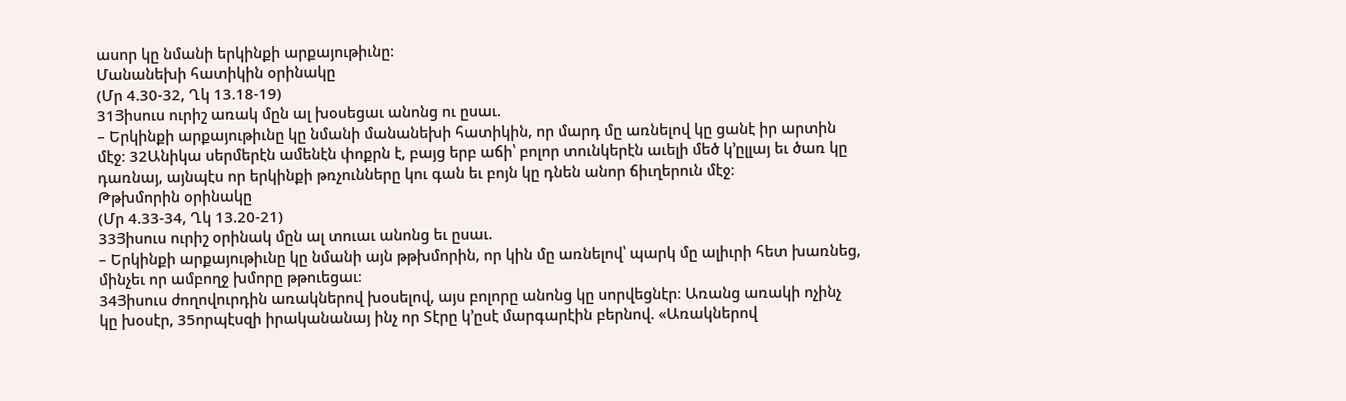ասոր կը նմանի երկինքի արքայութիւնը։
Մանանեխի հատիկին օրինակը
(Մր 4.30-32, Ղկ 13.18-19)
31Յիսուս ուրիշ առակ մըն ալ խօսեցաւ անոնց ու ըսաւ.
– Երկինքի արքայութիւնը կը նմանի մանանեխի հատիկին, որ մարդ մը առնելով կը ցանէ իր արտին մէջ։ 32Անիկա սերմերէն ամենէն փոքրն է, բայց երբ աճի՝ բոլոր տունկերէն աւելի մեծ կ՚ըլլայ եւ ծառ կը դառնայ, այնպէս որ երկինքի թռչունները կու գան եւ բոյն կը դնեն անոր ճիւղերուն մէջ։
Թթխմորին օրինակը
(Մր 4.33-34, Ղկ 13.20-21)
33Յիսուս ուրիշ օրինակ մըն ալ տուաւ անոնց եւ ըսաւ.
– Երկինքի արքայութիւնը կը նմանի այն թթխմորին, որ կին մը առնելով՝ պարկ մը ալիւրի հետ խառնեց, մինչեւ որ ամբողջ խմորը թթուեցաւ։
34Յիսուս ժողովուրդին առակներով խօսելով, այս բոլորը անոնց կը սորվեցնէր։ Առանց առակի ոչինչ կը խօսէր, 35որպէսզի իրականանայ ինչ որ Տէրը կ՚ըսէ մարգարէին բերնով. «Առակներով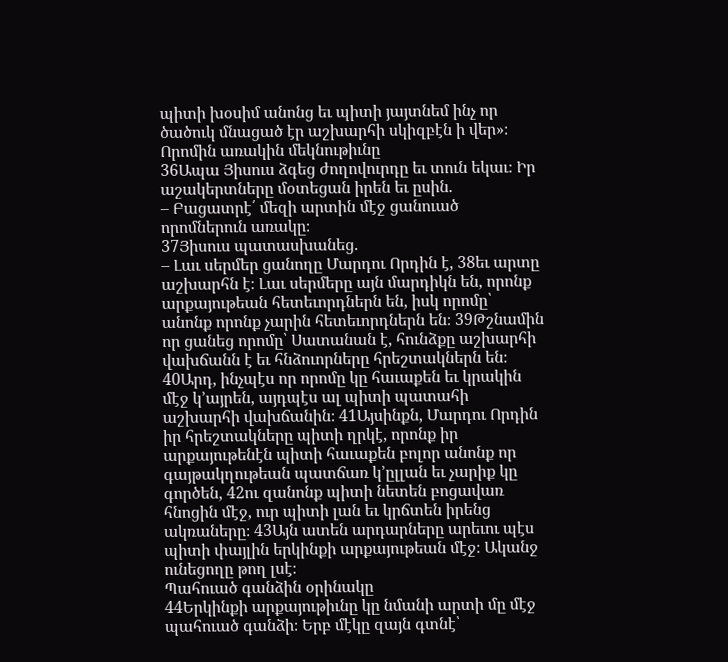պիտի խօսիմ անոնց եւ պիտի յայտնեմ ինչ որ ծածուկ մնացած էր աշխարհի սկիզբէն ի վեր»։
Որոմին առակին մեկնութիւնը
36Ապա Յիսուս ձգեց ժողովուրդը եւ տուն եկաւ։ Իր աշակերտները մօտեցան իրեն եւ ըսին.
– Բացատրէ՛ մեզի արտին մէջ ցանուած որոմներուն առակը։
37Յիսուս պատասխանեց.
– Լաւ սերմեր ցանողը Մարդու Որդին է, 38եւ արտը աշխարհն է։ Լաւ սերմերը այն մարդիկն են, որոնք արքայութեան հետեւորդներն են, իսկ որոմը՝ անոնք որոնք չարին հետեւորդներն են։ 39Թշնամին որ ցանեց որոմը՝ Սատանան է, հունձքը աշխարհի վախճանն է եւ հնձուորները հրեշտակներն են։ 40Արդ, ինչպէս որ որոմը կը հաւաքեն եւ կրակին մէջ կ՚այրեն, այդպէս ալ պիտի պատահի աշխարհի վախճանին։ 41Այսինքն, Մարդու Որդին իր հրեշտակները պիտի ղրկէ, որոնք իր արքայութենէն պիտի հաւաքեն բոլոր անոնք որ գայթակղութեան պատճառ կ՚ըլլան եւ չարիք կը գործեն, 42ու զանոնք պիտի նետեն բոցավառ հնոցին մէջ, ուր պիտի լան եւ կրճտեն իրենց ակռաները։ 43Այն ատեն արդարները արեւու պէս պիտի փայլին երկինքի արքայութեան մէջ։ Ականջ ունեցողը թող լսէ։
Պահուած գանձին օրինակը
44Երկինքի արքայութիւնը կը նմանի արտի մը մէջ պահուած գանձի։ Երբ մէկը զայն գտնէ՝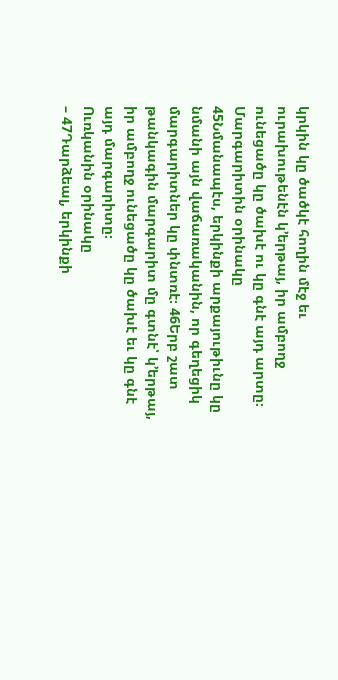կրկին կը ծածկէ հողին մէջ եւ ուրախութենէն կ՚երթայ, իր ամբողջ ունեցածը կը ծախէ ու կը գնէ այդ արտը։
Մարգարիտին օրինակը
45Նմանապէս, երկինքի արքայութիւնը կը նմանի այն վաճառականին, որ գեղեցիկ մարգարիտներ կը փնտռէ։ 46Երբ շատ թանկագին մարգարիտ մը գտնէ՝ կ՚երթայ, իր ամբողջ ունեցածը կը ծախէ եւ կը գնէ այդ մարգարիտը։
Ուռկանին օրինակը
– 47Դարձեալ, երկինքի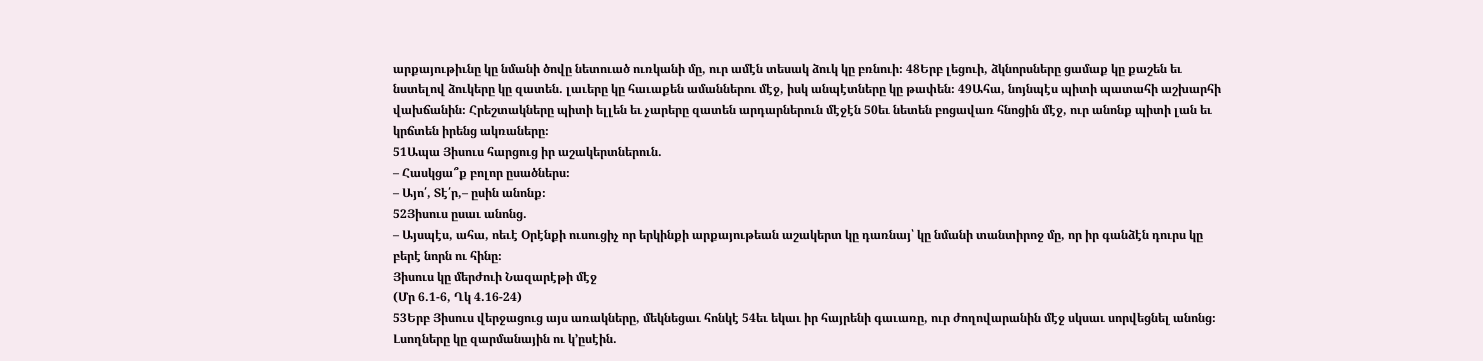արքայութիւնը կը նմանի ծովը նետուած ուռկանի մը, ուր ամէն տեսակ ձուկ կը բռնուի։ 48Երբ լեցուի, ձկնորսները ցամաք կը քաշեն եւ նստելով ձուկերը կը զատեն. լաւերը կը հաւաքեն ամաններու մէջ, իսկ անպէտները կը թափեն։ 49Ահա, նոյնպէս պիտի պատահի աշխարհի վախճանին։ Հրեշտակները պիտի ելլեն եւ չարերը զատեն արդարներուն մէջէն 50եւ նետեն բոցավառ հնոցին մէջ, ուր անոնք պիտի լան եւ կրճտեն իրենց ակռաները։
51Ապա Յիսուս հարցուց իր աշակերտներուն.
– Հասկցա՞ք բոլոր ըսածներս։
– Այո՛, Տէ՛ր,– ըսին անոնք։
52Յիսուս ըսաւ անոնց.
– Այսպէս, ահա, ոեւէ Օրէնքի ուսուցիչ որ երկինքի արքայութեան աշակերտ կը դառնայ՝ կը նմանի տանտիրոջ մը, որ իր գանձէն դուրս կը բերէ նորն ու հինը։
Յիսուս կը մերժուի Նազարէթի մէջ
(Մր 6.1-6, Ղկ 4.16-24)
53Երբ Յիսուս վերջացուց այս առակները, մեկնեցաւ հոնկէ 54եւ եկաւ իր հայրենի գաւառը, ուր ժողովարանին մէջ սկսաւ սորվեցնել անոնց։ Լսողները կը զարմանային ու կ՚ըսէին.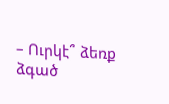– Ուրկէ՞ ձեռք ձգած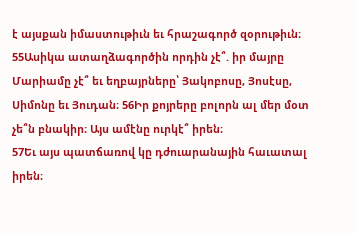է այսքան իմաստութիւն եւ հրաշագործ զօրութիւն։
55Ասիկա ատաղձագործին որդին չէ՞. իր մայրը Մարիամը չէ՞ եւ եղբայրները՝ Յակոբոսը, Յոսէսը, Սիմոնը եւ Յուդան։ 56Իր քոյրերը բոլորն ալ մեր մօտ չե՞ն բնակիր։ Այս ամէնը ուրկէ՞ իրեն։
57Եւ այս պատճառով կը դժուարանային հաւատալ իրեն։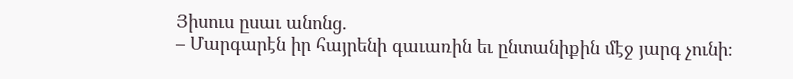Յիսուս ըսաւ անոնց.
– Մարգարէն իր հայրենի գաւառին եւ ընտանիքին մէջ յարգ չունի։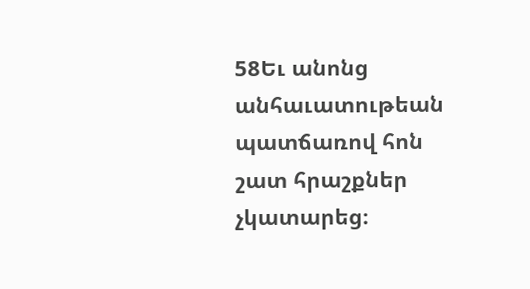58Եւ անոնց անհաւատութեան պատճառով հոն շատ հրաշքներ չկատարեց։